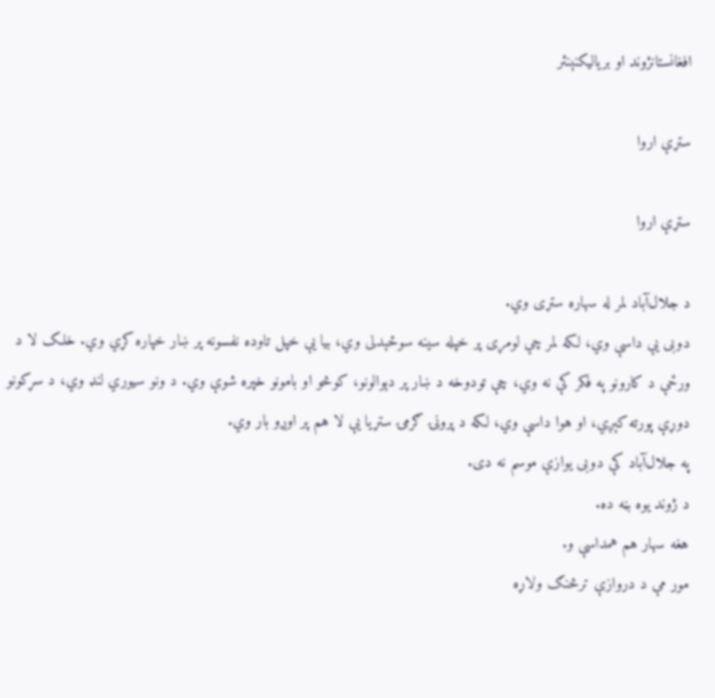افغانستانژوند او بریالیکنېنثر

ستړې اروا

ستړې اروا

د جلال‌آباد لمر له سهاره ستړی وي.
دوبی یې داسې وي، لکه لمر چې لومړی پر خپله سینه سوځېدلی وي، بیا یې خپل تاوده نفسونه پر ښار خپاره کړي وي. خلک لا د ورځې د کارونو په فکر کې نه وي، چې تودوخه د ښار پر دېوالونو، کوڅو او بامونو خپره شوې وي. د ونو سیوري لنډ وي، د سړکونو دوړې پورته کېږي، او هوا داسې وي، لکه د پرونۍ ګرمۍ ستړیا یې لا هم پر اوږو بار وي.
په جلال‌آباد کې دوبی یوازې موسم نه دی.
د ژوند یوه بڼه ده.
هغه سهار هم همداسې و.
مور مې د دروازې ترڅنګ ولاړه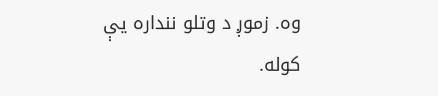وه. زموږ د وتلو ننداره یې کوله.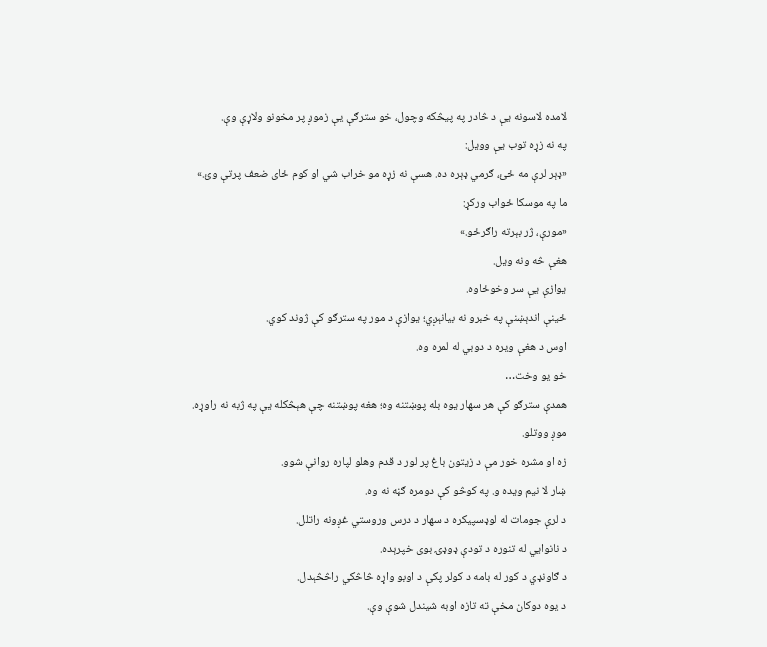لامده لاسونه یې د څادر په پیڅکه وچول، خو سترګې یې زموږ پر مخونو ولاړې وې.
په نه زړه توب یې وویل:
«ډېر لرې مه ځئ، ګرمي ډېره ده. هسې نه زړه مو خراب شي او کوم ځای ضعف پرتې وئ.»
ما په موسکا ځواب ورکړ:
«مورې، ژر بېرته راګرځو.»
هغې څه ونه ویل.
یوازې یې سر وخوځاوه.
ځینې اندېښنې په خبرو نه بیانېږي؛ یوازې د مور په سترګو کې ژوند کوي.
اوس د هغې ویره د دوبي له لمره وه.
خو یو وخت…
همدې سترګو کې هر سهار يوه بله پوښتنه وه؛ هغه پوښتنه چې هېڅکله یې په ژبه نه راوړه.
موږ ووتلو.
زه او مشره خور مې د زیتون باغ پر لور د قدم وهلو لپاره روانې شوو.
ښار لا نیم ویده و. په کوڅو کې دومره ګڼه نه وه.
د لرې جومات له لوډسپیکره د سهار د درس وروستي غږونه راتلل.
د نانوايي له تنوره د تودې ډوډۍ بوی خپرېده.
د ګاونډي د کور له بامه د کولر پکې د اوبو واړه څاڅکي راڅڅېدل.
د یوه دوکان مخې ته تازه اوبه شیندل شوې وې.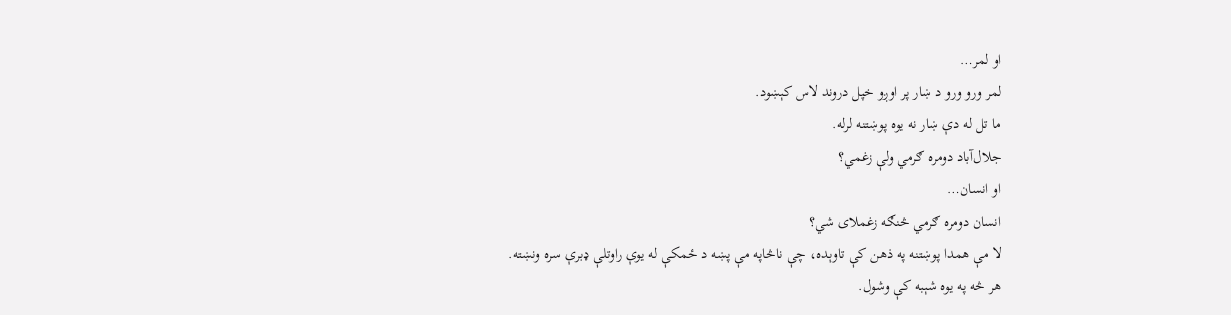او لمر…
لمر ورو ورو د ښار پر اوږو خپل دروند لاس کېښود.
ما تل له دې ښار نه یوه پوښتنه لرله.
جلال‌آباد دومره ګرمي ولې زغمي؟
او انسان…
انسان دومره ګرمي څنګه زغملای شي؟
لا مې همدا پوښتنه په ذهن کې تاوېده، چې ناڅاپه مې پښه د ځمکې له یوې راوتلې ډبرې سره ونښته.
هر څه په یوه شېبه کې وشول.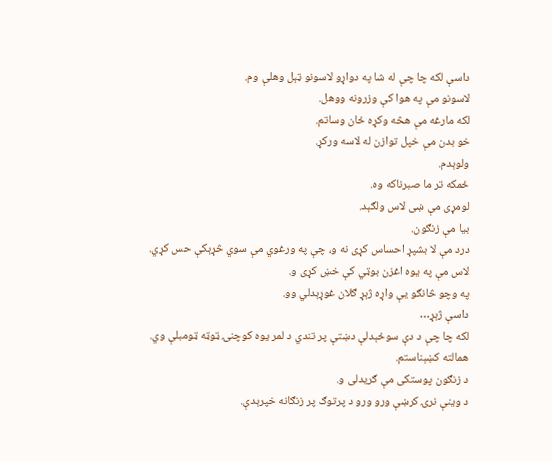داسې لکه چا چې له شا په دواړو لاسونو ټېل وهلې وم.
لاسونو مې په هوا کې وزرونه ووهل.
لکه مارغه مې هڅه وکړه ځان وساتم.
خو بدن مې خپل توازن له لاسه ورکړ.
ولوېدم.
ځمکه تر ما صبرناکه وه.
لومړی مې ښی لاس ولګېد.
بیا مې زنګون.
درد مې لا بشپړ احساس کړی نه و، چې په ورغوي مې سوي څړېکې حس کړي.
لاس مې په یوه اغزن بوټي کې خښ کړی و.
په وچو څانګو یې واړه ژېړ ګلان غوړېدلي وو.
داسې ژېړ…
لکه چا چې د دې سوځېدلې دښتې پر تندي د لمر یوه کوچنۍ ټوټه ټومبلې وي.
همالته کښېناستم.
د زنګون پوستکی مې ګریدلی و.
د وینې نرۍ کرښې ورو ورو د پرتوګ پر زنګانه خپرېدې.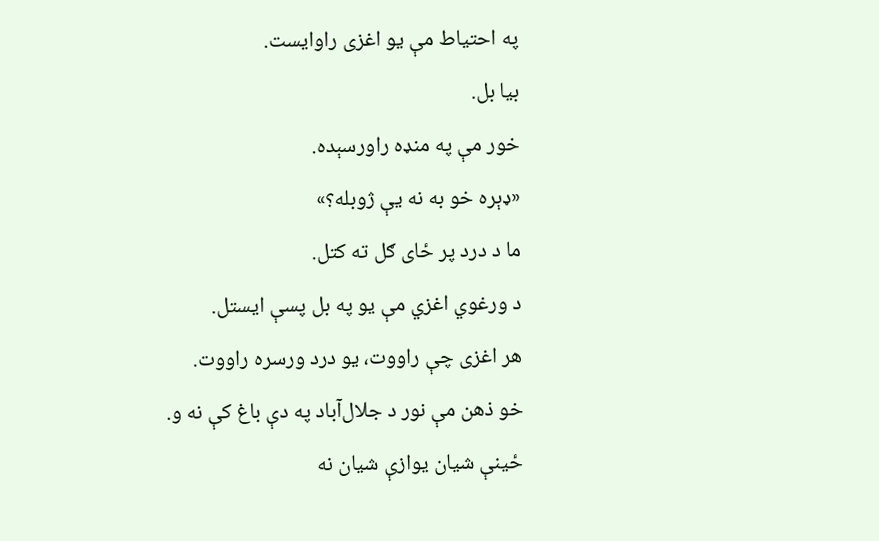په احتیاط مې یو اغزی راوایست.
بیا بل.
خور مې په منډه راورسېده.
«ډېره خو به نه یې ژوبله؟»
ما د درد پر ځای ګل ته کتل.
د ورغوي اغزي مې یو په بل پسې ایستل.
هر اغزی چې راووت، یو درد ورسره راووت.
خو ذهن مې نور د جلال‌آباد په دې باغ کې نه و.
ځینې شیان یوازې شیان نه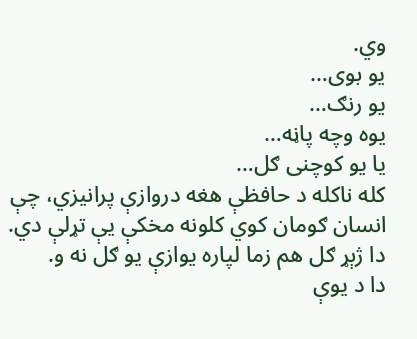وي.
یو بوی…
یو رنګ…
یوه وچه پاڼه…
یا یو کوچنی ګل…
کله ناکله د حافظې هغه دروازې پرانیزي، چې انسان ګومان کوي کلونه مخکې یې تړلې دي.
دا ژېړ ګل هم زما لپاره یوازې یو ګل نه و.
دا د یوې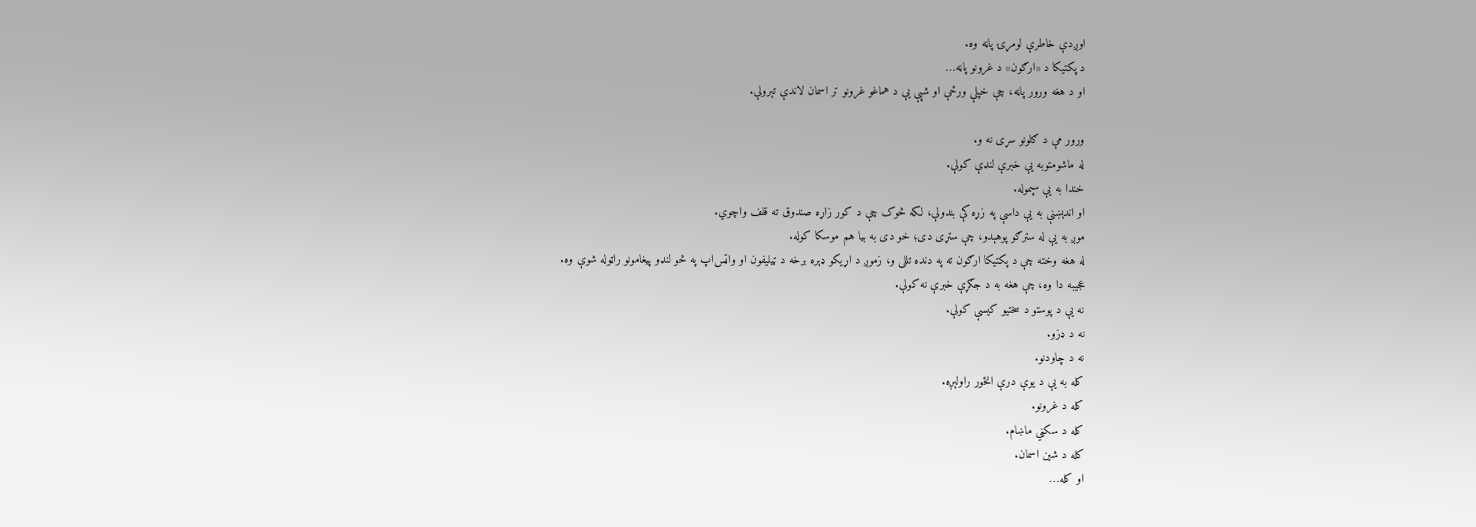اوږدې خاطرې لومړۍ پاڼه وه.
د پکتیکا د «ارګون» د غرونو پاڼه…
او د هغه ورور پاڼه، چې خپلې ورځې او شپې یې د هماغو غرونو تر اسمان لاندې تېرولې.

ورور مې د ګلونو سړی نه و.
له ماشومتوبه یې خبرې لنډې کولې.
خندا به یې سپموله.
او اندېښنې به یې داسې په زړه کې بندولې، لکه څوک چې د کور زاړه صندوق ته قلف واچوي.
موږ به یې له سترګو پوهېدو، چې ستړی دی؛ خو دی به بیا هم موسکا کوله.
له هغه وخته چې د پکتیکا ارګون ته په دنده تللی و، زموږ د اړیکو ډېره برخه د ټیلیفون او واټس‌اپ په څو لنډو پیغامونو راټوله شوې وه.
عجیبه دا وه، چې هغه به د جګړې خبرې نه کولې.
نه یې د پوستو د سختیو کیسې کولې.
نه د ډزو.
نه د چاودنو.
کله به یې د یوې درې انځور راولېږه.
کله د غرونو.
کله د سکڼي ماښام.
کله د شین اسمان.
او کله…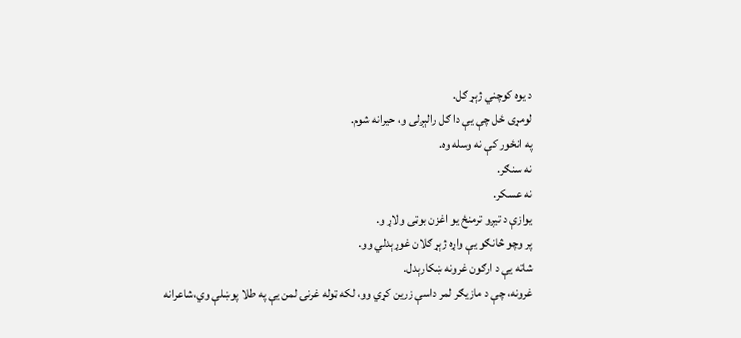د یوه کوچني ژېړ ګل.
لومړی ځل چې یې دا ګل رالېږلی و، حیرانه شوم.
په انځور کې نه وسله وه.
نه سنګر.
نه عسکر.
یوازې د تیږو ترمنځ یو اغزن بوټی ولاړ و.
پر وچو څانګو یې واړه ژېړ ګلان غوړېدلي وو.
شاته یې د ارګون غرونه ښکارېدل.
غرونه، چې د مازیګر لمر داسې زرین کړي وو، لکه ټوله غرنۍ لمن یې په طلا پوښلې وي،شاعرانه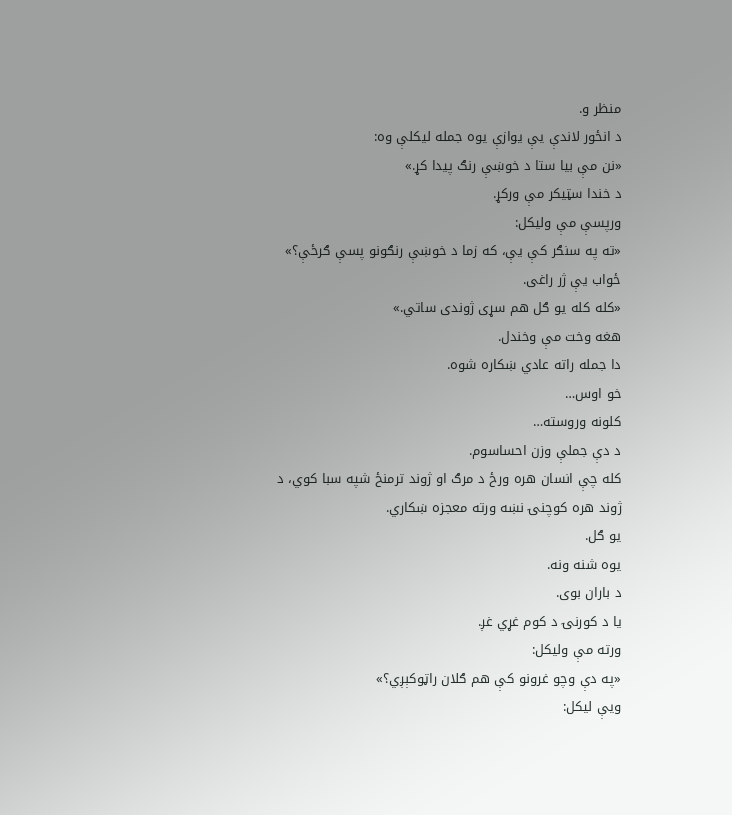منظر و.
د انځور لاندې یې یوازې یوه جمله لیکلې وه:
«نن مې بیا ستا د خوښې رنګ پیدا کړ.»
د خندا سټیکر مې ورکړ.
ورپسې مې ولیکل:
«ته په سنګر کې یې، که زما د خوښې رنګونو پسې ګرځې؟»
ځواب یې ژر راغی.
«کله کله یو ګل هم سړی ژوندی ساتي.»
هغه وخت مې وخندل.
دا جمله راته عادي ښکاره شوه.
خو اوس…
کلونه وروسته…
د دې جملې وزن احساسوم.
کله چې انسان هره ورځ د مرګ او ژوند ترمنځ شپه سبا کوي، د ژوند هره کوچنۍ نښه ورته معجزه ښکاري.
یو ګل.
یوه شنه ونه.
د باران بوی.
یا د کورنۍ د کوم غړي غږ.
ورته مې ولیکل:
«په دې وچو غرونو کې هم ګلان راټوکېږي؟»
ویې لیکل: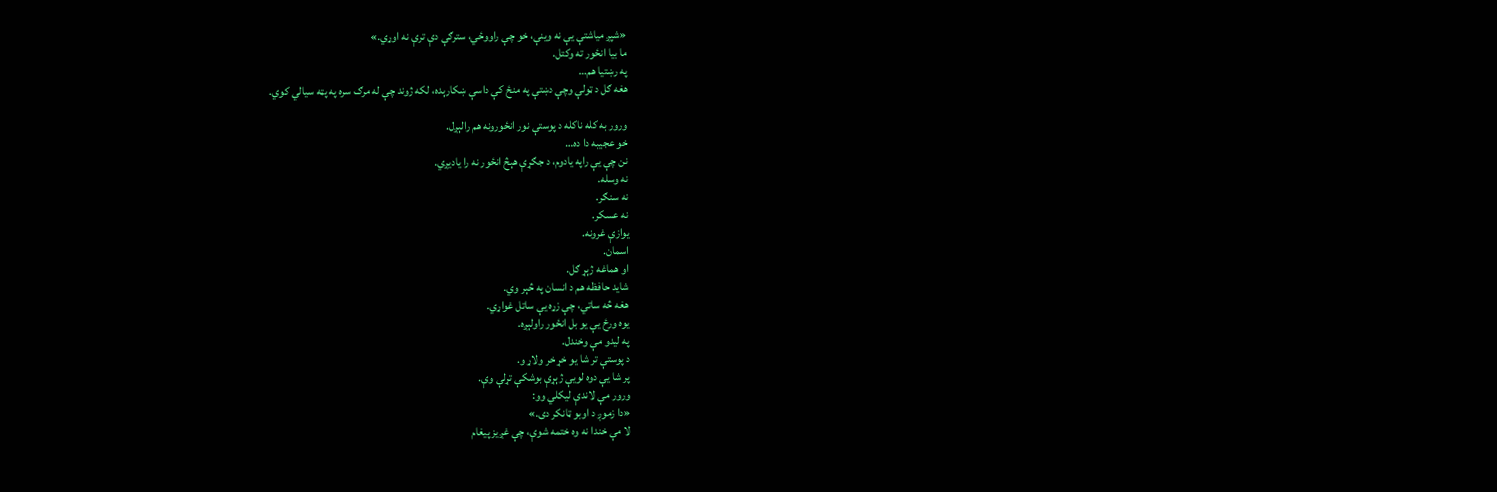«شپږ میاشتې یې نه وینې، خو چې راووځي، سترګې دې ترې نه اوړي.»
ما بیا انځور ته وکتل.
په رښتیا هم…
هغه ګل د ټولې وچې دښتې په منځ کې داسې ښکارېده، لکه ژوند چې له مرګ سره په پټه سیالي کوي.

ورور به کله ناکله د پوستې نور انځورونه هم رالېږل.
خو عجیبه دا ده…
نن چې یې راپه یادوم، د جګړې هېڅ انځور نه را یادیږي.
نه وسله.
نه سنګر.
نه عسکر.
یوازې غرونه.
اسمان.
او هماغه ژېړ ګل.
شاید حافظه هم د انسان په څېر وي.
هغه څه ساتي، چې زړه یې ساتل غواړي.
یوه ورځ یې یو بل انځور راولېږه.
په لیدو مې وخندل.
د پوستې تر شا یو خړ خر ولاړ و.
پر شا یې دوه لویې ژېړې بوشکې تړلې وې.
ورور مې لاندې لیکلي وو:
«دا زموږ د اوبو ټانکر دی.»
لا مې خندا نه وه ختمه شوې، چې غږیز پیغام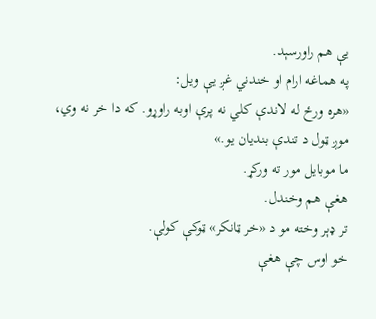یې هم راورسېد.
په هماغه ارام او خندني غږ یې ویل:
«هره ورځ له لاندې کلي نه پرې اوبه راوړو. که دا خر نه وي، موږ ټول د تندې بندیان یو.»
ما موبایل مور ته ورکړ.
هغې هم وخندل.
تر ډېر وخته مو د «خر ټانکر» ټوکې کولې.
خو اوس چې هغې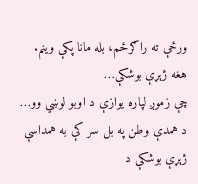ورځې ته راګرځم، بله مانا پکې وینم.
هغه ژېړې بوشکې…
چې زموږ لپاره یوازې د اوبو لوښي وو…
د همدې وطن په بل سر کې به همداسې ژېړې بوشکې د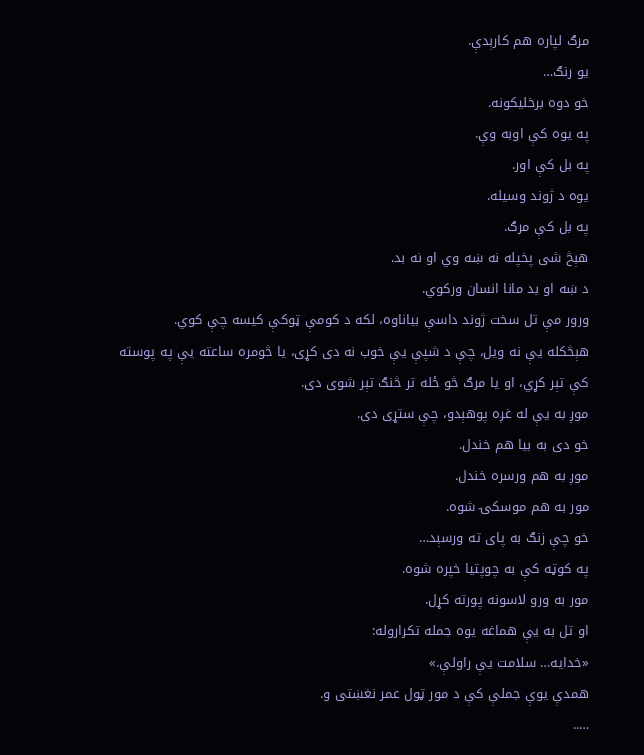مرګ لپاره هم کارېدې.
یو رنګ…
خو دوه برخلیکونه.
په یوه کې اوبه وې.
په بل کې اور.
یوه د ژوند وسیله.
په بل کې مرګ.
هېڅ شی پخپله نه ښه وي او نه بد.
د ښه او بد مانا انسان ورکوي.
ورور مې تل سخت ژوند داسې بیاناوه، لکه د کومې ټوکې کیسه چې کوي.
هېڅکله یې نه ویل، چې د شپې یې خوب نه دی کړی، یا څومره ساعته یې په پوسته کې تېر کړي، او یا مرګ څو ځله تر څنګ تېر شوی دی.
موږ به یې له غږه پوهېدو، چې ستړی دی.
خو دی به بیا هم خندل.
موږ به هم ورسره خندل.
مور به هم موسکۍ شوه.
خو چې زنګ به پای ته ورسېد…
په کوټه کې به چوپتیا خپره شوه.
مور به ورو لاسونه پورته کړل.
او تل به یې هماغه یوه جمله تکراروله:
«خدایه… سلامت یې راولې.»
همدې یوې جملې کې د مور ټول عمر نغښتی و.
…..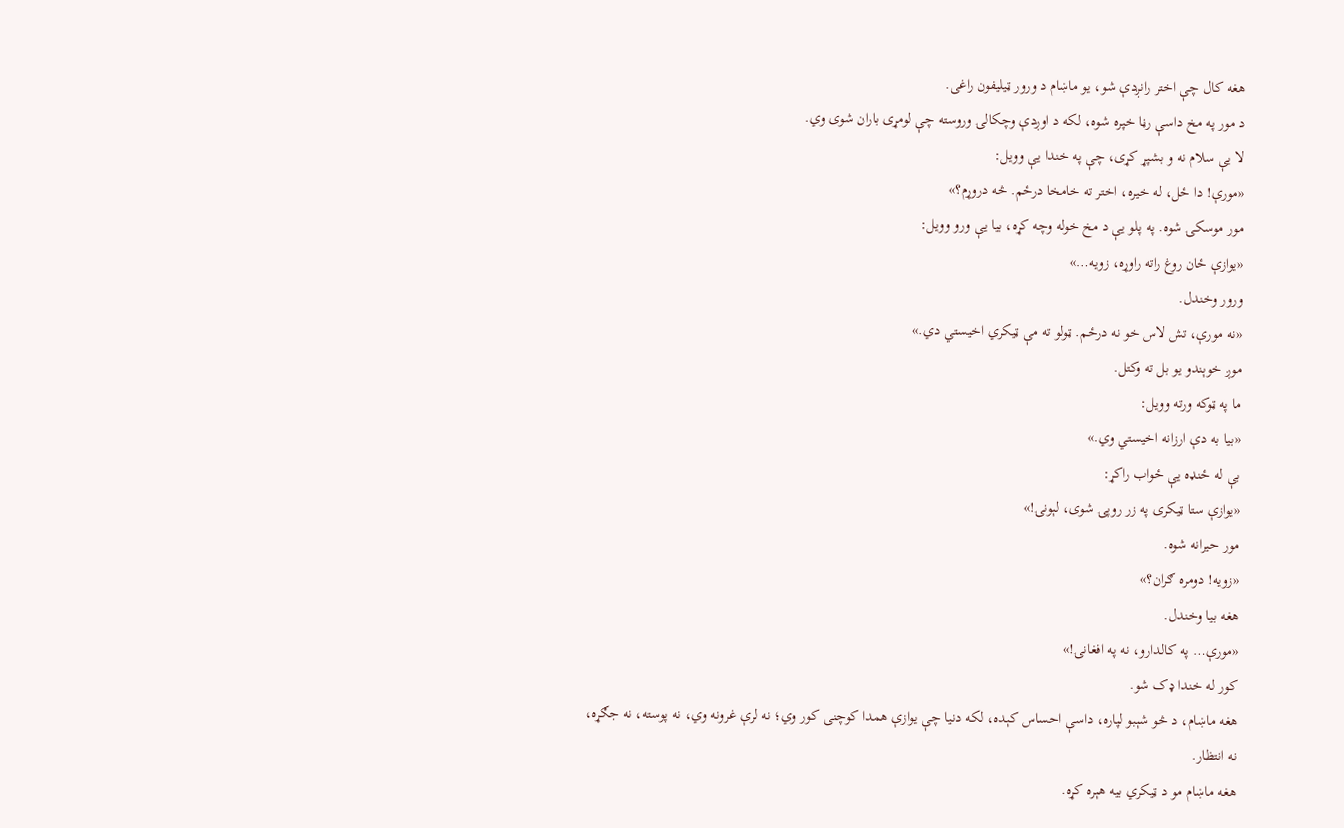هغه کال چې اختر رانږدې شو، یو ماښام د ورور ټیلیفون راغی.
د مور په مخ داسې رڼا خپره شوه، لکه د اوږدې وچکالۍ وروسته چې لومړی باران شوی وي.
لا یې سلام نه و بشپړ کړی، چې په خندا یې وویل:
«مورې! دا ځل، له خیره، اختر ته خامخا درځم. څه دروړم؟»
مور موسکۍ شوه. په پلو یې د مخ خوله وچه کړه، بیا یې ورو وویل:
«یوازې ځان روغ راته راوړه، زویه…»
ورور وخندل.
«نه مورې، تش لاس خو نه درځم. ټولو ته مې ټیکري اخیستي دي.»
موږ خوېندو یو بل ته وکتل.
ما په ټوکه ورته وویل:
«بیا به دې ارزانه اخیستي وي.»
بې له ځنډه یې ځواب راکړ:
«یوازې ستا ټیکری په زر روپۍ شوی، لېونۍ!»
مور حیرانه شوه.
«زویه! دومره ګران؟»
هغه بیا وخندل.
«مورې… په کالدارو، نه په افغانۍ!»
کور له خندا ډک شو.
هغه ماښام، د څو شېبو لپاره، داسې احساس کېده، لکه دنیا چې یوازې همدا کوچنی کور وي؛ نه لرې غرونه وي، نه پوسته، نه جګړه، نه انتظار.
هغه ماښام مو د ټیکري بیه هېره کړه.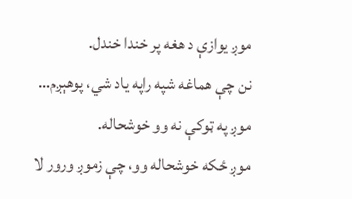موږ یوازې د هغه پر خندا خندل.
نن چې هماغه شپه راپه یاد شي، پوهېږم…
موږ په ټوکې نه وو خوشحاله.
موږ ځکه خوشحاله وو، چې زموږ ورور لا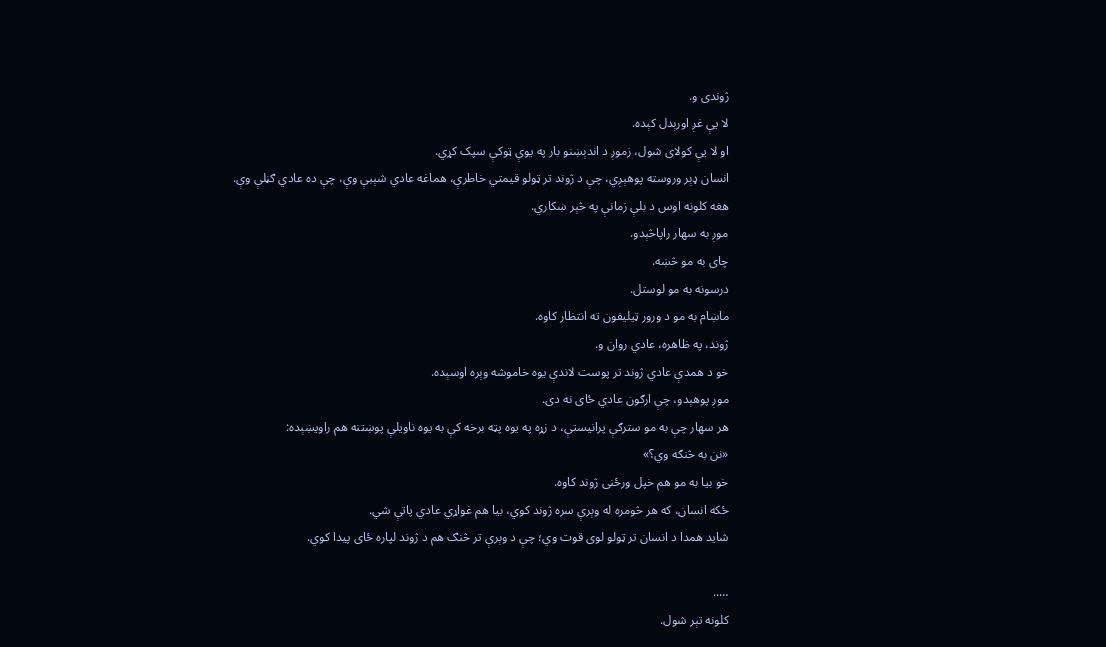ژوندی و.
لا یې غږ اورېدل کېده.
او لا یې کولای شول، زموږ د اندېښنو بار په یوې ټوکې سپک کړي.
انسان ډېر وروسته پوهېږي، چې د ژوند تر ټولو قیمتي خاطرې، هماغه عادي شېبې وې، چې ده عادي ګڼلې وې.
هغه کلونه اوس د بلې زمانې په څېر ښکاري.
موږ به سهار راپاڅېدو.
چای به مو څښه.
درسونه به مو لوستل.
ماښام به مو د ورور ټیلیفون ته انتظار کاوه.
ژوند، په ظاهره، عادي روان و.
خو د همدې عادي ژوند تر پوست لاندې یوه خاموشه وېره اوسېده.
موږ پوهېدو، چې ارګون عادي ځای نه دی.
هر سهار چې به مو سترګې پرانیستې، د زړه په یوه پټه برخه کې به یوه ناویلې پوښتنه هم راویښېده:
«نن به څنګه وي؟»
خو بیا به مو هم خپل ورځنی ژوند کاوه.
ځکه انسان، که هر څومره له وېرې سره ژوند کوي، بیا هم غواړي عادي پاتې شي.
شاید همدا د انسان تر ټولو لوی قوت وي؛ چې د وېرې تر څنګ هم د ژوند لپاره ځای پیدا کوي.

…..
کلونه تېر شول.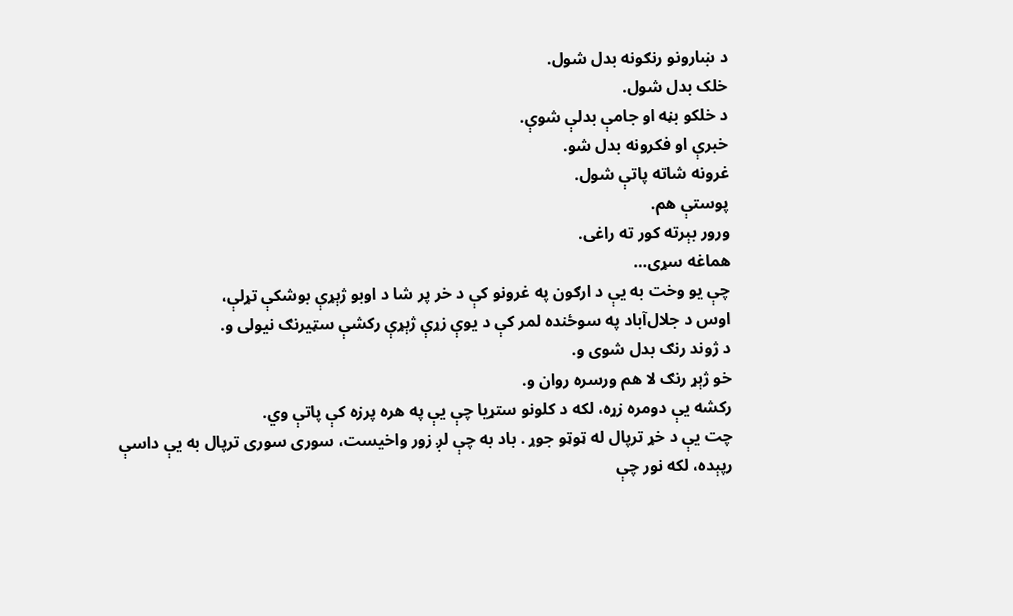د ښارونو رنګونه بدل شول.
خلک بدل شول.
د خلکو بڼه او جامې بدلې شوې.
خبرې او فکرونه بدل شو.
غرونه شاته پاتې شول.
پوستې هم.
ورور بېرته کور ته راغی.
هماغه سړی…
چې یو وخت به یې د ارګون په غرونو کې د خر پر شا د اوبو ژېړې بوشکې تړلې،
اوس د جلال‌آباد په سوځنده لمر کې د یوې زړې ژېړې رکشې سټیرنګ نیولی و.
د ژوند رنګ بدل شوی و.
خو ژېړ رنګ لا هم ورسره روان و.
رکشه یې دومره زړه، لکه د کلونو ستړیا چې يې په هره پرزه کې پاتې وي.
چت یې د خړ ترپال له ټوټو جوړ . باد به چې لږ زور واخیست، سوری سوری ترپال به یې داسې رپېده، لکه نور چې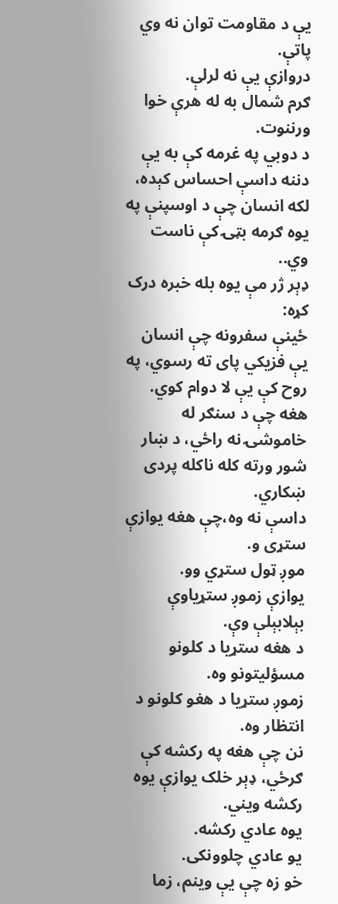یې د مقاومت توان نه وي پاتې.
دروازې یې نه لرلې.
ګرم شمال به له هرې خوا ورننوت.
د دوبي په غرمه کې به یې دننه داسې احساس کېده، لکه انسان چې د اوسپنې په یوه ګرمه بټۍ کې ناست وي..
ډېر ژر مې یوه بله خبره درک کړه:
ځینې سفرونه چې انسان یې فزیکي پای ته رسوي، په روح کې یې لا دوام کوي.
هغه چې د سنګر له خاموشۍ نه راځي، د ښار شور ورته کله ناکله پردی ښکاري.
داسې نه وه،چې هغه یوازې ستړی و.
موږ ټول ستړي وو.
یوازې زموږ ستړیاوې بېلابېلې وې.
د هغه ستړیا د کلونو مسؤلیتونو وه.
زموږ ستړیا د هغو کلونو د انتظار وه.
نن چې هغه په رکشه کې ګرځي، ډېر خلک یوازې یوه رکشه ویني.
یوه عادي رکشه.
یو عادي چلوونکی.
خو زه چې يې وینم، زما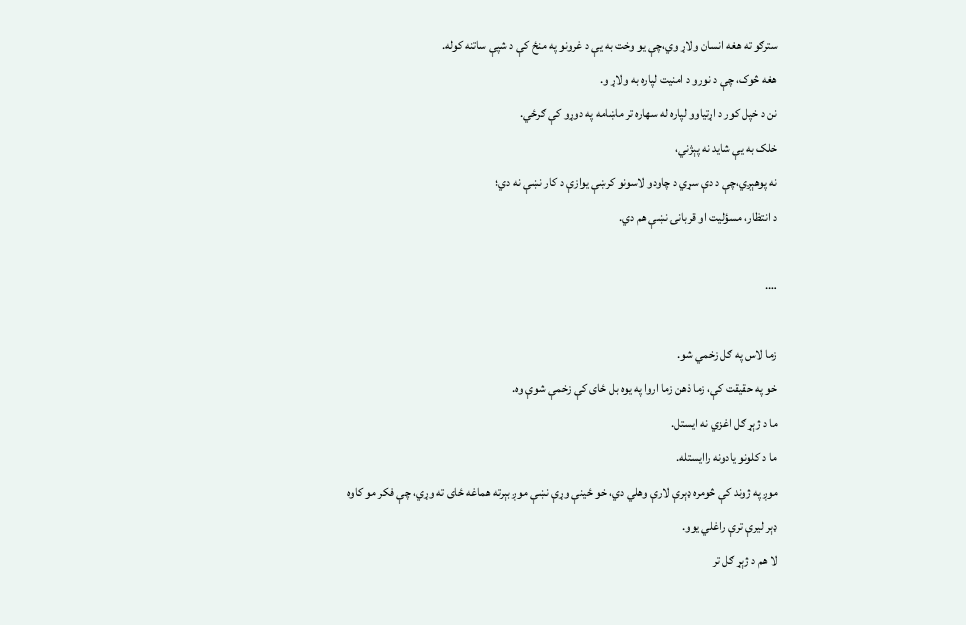سترګو ته هغه انسان ولاړ وي،چې یو وخت به یې د غرونو په منځ کې د شپې ساتنه کوله.
هغه څوک، چې د نورو د امنیت لپاره به ولاړ و.
نن د خپل کور د اړتیاوو لپاره له سهاره تر ماښامه په دوړو کې ګرځي.
خلک به یې شاید نه پېژني،
نه پوهېږي،چې د دې سړي د چاودو لاسونو کرښې یوازې د کار نښې نه دي؛
د انتظار، مسؤلیت او قربانۍ نښې هم دي.

….

زما لاس په ګل زخمي شو.
خو په حقیقت‌ کې، زما ذهن زما اروا په یوه بل ځای کې زخمې شوې وه.
ما د ژېړ ګل اغزي نه ایستل.
ما د کلونو یادونه راایستله.
موږ په ژوند کې څومره ډېرې لارې وهلي دي، خو ځینې وړې نښې موږ بېرته هماغه ځای ته وړي، چې فکر مو کاوه ډېر ليرې ترې راغلي یوو.
لا هم د ژېړ ګل تر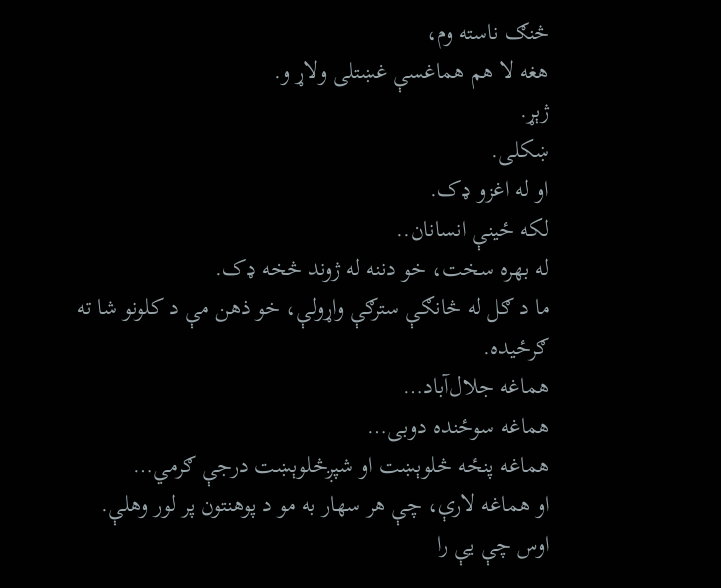څنګ ناسته وم،
هغه لا هم هماغسې غښتلی ولاړ و.
ژېړ.
ښکلی.
او له اغزو ډک.
لکه ځینې انسانان..
له بهره سخت، خو دننه له ژوند څخه ډک.
ما د ګل له څانګې سترګې واړولې، خو ذهن مې د کلونو شا ته ګرځيده.
هماغه جلال‌آباد…
هماغه سوځنده دوبی…
هماغه پنځه څلوېښت او شپږڅلوېښت درجې ګرمي…
او هماغه لارې، چې هر سهار به مو د پوهنتون پر لور وهلې.
اوس چې یې را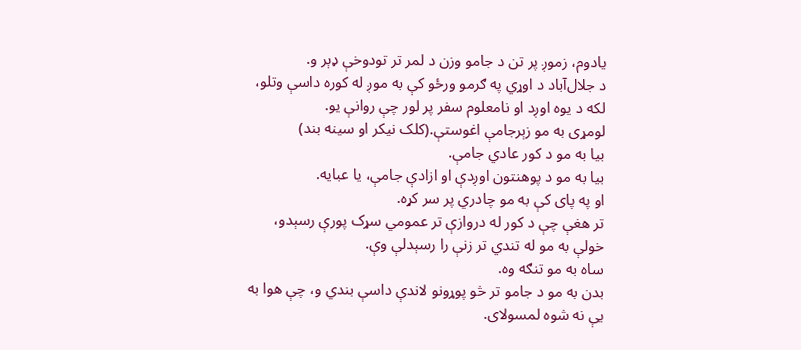یادوم، زموږ پر تن د جامو وزن د لمر تر تودوخې ډېر و.
د جلال‌آباد د اوړي په ګرمو ورځو کې به موږ له کوره داسې وتلو، لکه د یوه اوږد او نامعلوم سفر پر لور چې روانې یو.
لومړی به مو زېرجامې اغوستې.(کلک نيکر او سينه بند)
بیا به مو د کور عادي جامې.
بیا به مو د پوهنتون اوږدې او ازادې جامې، یا عبايه.
او په پای کې به مو چادري پر سر کړه.
تر هغې چې د کور له دروازې تر عمومي سړک پورې رسېدو، خولې به مو له تندي تر زنې را رسېدلې وې.
ساه به مو تنګه وه.
بدن به مو د جامو تر څو پوړونو لاندې داسې بندي و، چې هوا به یې نه شوه لمسولای.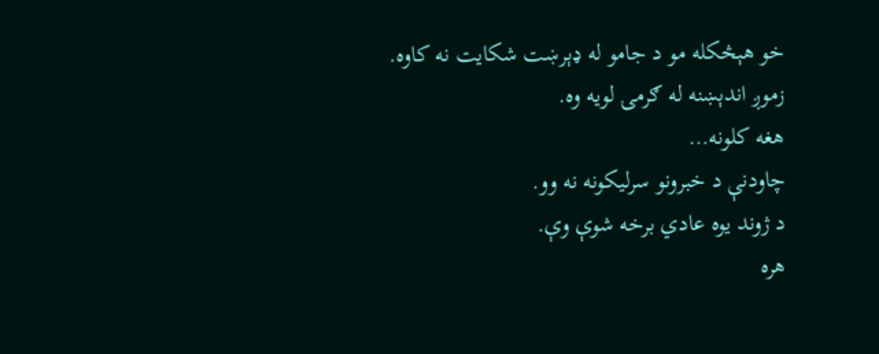خو هېڅکله مو د جامو له ډېرښت شکایت نه کاوه.
زموږ اندېښنه له ګرمۍ لویه وه.
هغه کلونه…
چاودنې د خبرونو سرلیکونه نه وو.
د ژوند یوه عادي برخه شوې وې.
هره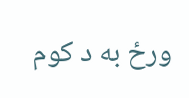ورځ به د کوم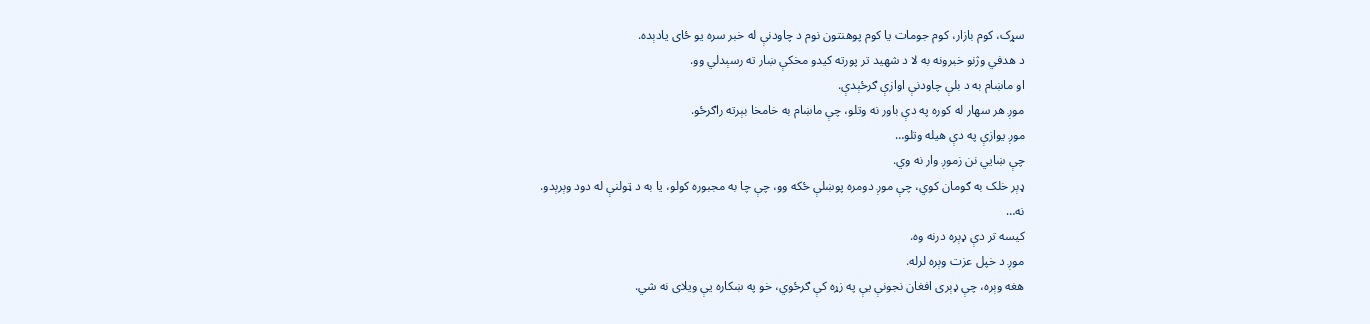سړک، کوم بازار، کوم جومات یا کوم پوهنتون نوم د چاودنې له خبر سره یو ځای یادېده.
د هدفي وژنو خبرونه به لا د شهيد تر پورته کيدو مخکې ښار ته رسېدلي وو.
او ماښام به د بلې چاودنې اوازې ګرځېدې.
موږ هر سهار له کوره په دې باور نه وتلو، چې ماښام به خامخا بېرته راګرځو.
موږ یوازې په دې هیله وتلو…
چې ښايي نن زموږ وار نه وي.
ډېر خلک به ګومان کوي، چې موږ دومره پوښلې ځکه وو، چې چا به مجبوره کولو، یا به د ټولنې له دود وېرېدو.
نه…
کیسه تر دې ډېره درنه وه.
موږ د خپل عزت وېره لرله.
هغه وېره، چې ډېری افغان نجونې یې په زړه کې ګرځوي، خو په ښکاره یې ویلای نه شي.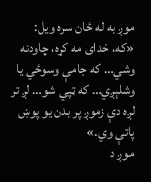موږ به له ځان سره ویل:
«که، خدای مه کړه، چاودنه وشي… که جامې وسوځي یا وشلېږي… که ټپي شو… لږ تر لږه دې زموږ پر بدن یو پوښ پاتې وي.»
موږ د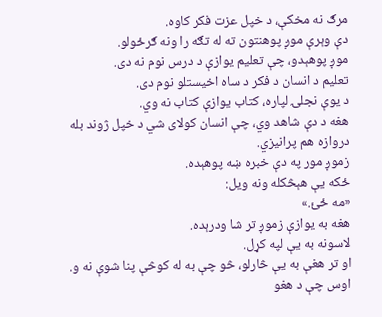مرګ نه مخکې، د خپل عزت فکر کاوه.
دې وېرې موږ پوهنتون ته له تګه را ونه ګرځولو.
موږ پوهېدو، چې تعلیم یوازې د درس نوم نه دی.
تعلیم د انسان د فکر د ساه اخیستلو نوم دی.
د یوې نجلۍ لپاره، کتاب یوازې کتاب نه وي.
هغه د دې شاهد وي، چې انسان کولای شي د خپل ژوند بله دروازه هم پرانیزي.
زموږ مور په دې خبره ښه پوهېده.
ځکه یې هېڅکله ونه ویل:
«مه ځئ.»
هغه به یوازې زموږ تر شا ودرېده.
لاسونه به یې لپه کړل.
او تر هغې به یې څارلو، څو چې به له کوڅې پنا شوې نه و.
اوس چې د هغو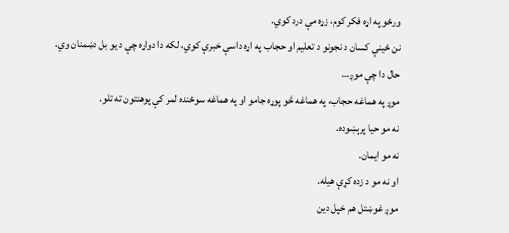ورځو په اړه فکر کوم، زړه مې درد کوي.
نن ځینې کسان د نجونو د تعلیم او حجاب په اړه داسې خبرې کوي، لکه دا دواړه چې د یو بل دښمنان وي.
حال دا چې موږ…
موږ په هماغه حجاب، په هماغه څو پوړه جامو او په هماغه سوځنده لمر کې پوهنتون ته تلو.
نه مو حیا پرېښوده.
نه مو ایمان.
او نه مو د زده کړې هیله.
موږ غوښتل هم خپل دین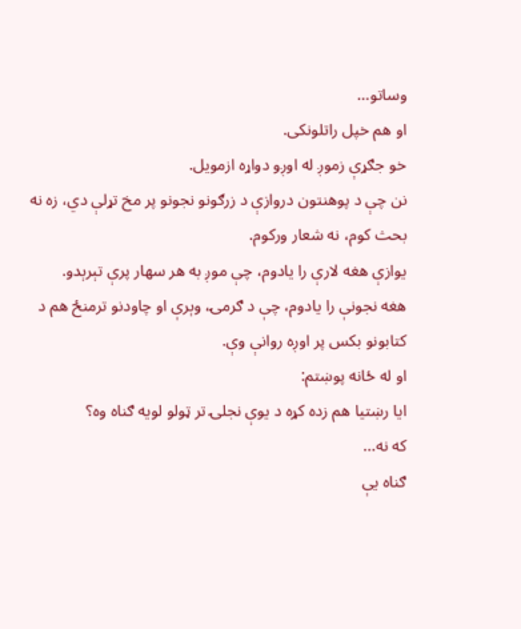وساتو…
او هم خپل راتلونکی.
خو جګړې زموږ له اوږو دواړه ازمویل.
نن چې د پوهنتون دروازې د زرګونو نجونو پر مخ تړلې دي، زه نه بحث کوم، نه شعار ورکوم.
یوازې هغه لارې را یادوم، چې موږ به هر سهار پرې تېرېدو.
هغه نجونې را یادوم، چې د ګرمۍ، وېرې او چاودنو ترمنځ هم د کتابونو بکس پر اوږه روانې وې.
او له ځانه پوښتم:
ایا رښتیا هم زده کړه د یوې نجلۍ تر ټولو لویه ګناه وه؟
که نه…
ګناه یې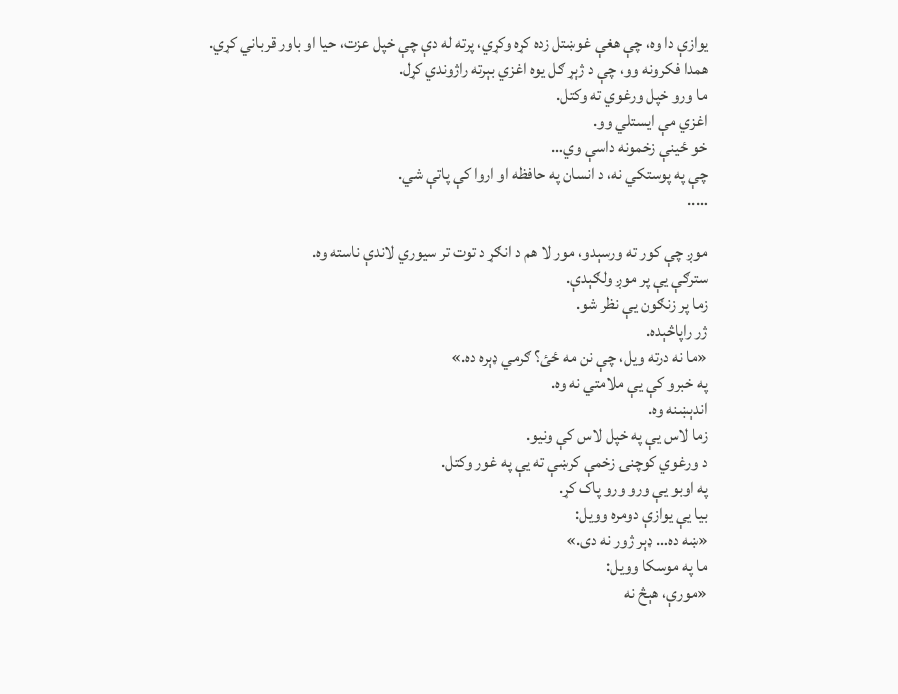یوازې دا وه، چې هغې غوښتل زده کړه وکړي، پرته له دې چې خپل عزت، حیا او باور قرباني کړي.
همدا فکرونه وو، چې د ژېړ ګل یوه اغزي بېرته راژوندي کړل.
ما ورو خپل ورغوي ته وکتل.
اغزي مې ایستلي وو.
خو ځینې زخمونه داسې وي…
چې په پوستکي نه، د انسان په حافظه او اروا کې پاتې شي.
…..

موږ چې کور ته ورسېدو، مور لا هم د انګړ د توت تر سیوري لاندې ناسته وه.
سترګې یې پر موږ ولګېدې.
زما پر زنګون یې نظر شو.
ژر راپاڅېده.
«ما نه درته ویل، چې نن مه ځئ؟ ګرمي ډېره ده.»
په خبرو کې یې ملامتي نه وه.
اندېښنه وه.
زما لاس یې په خپل لاس کې ونیو.
د ورغوي کوچنۍ زخمې کرښې ته یې په غور وکتل.
په اوبو یې ورو ورو پاک کړ.
بیا یې یوازې دومره وویل:
«ښه ده… ډېر ژور نه دی.»
ما په موسکا وویل:
«مورې، هېڅ نه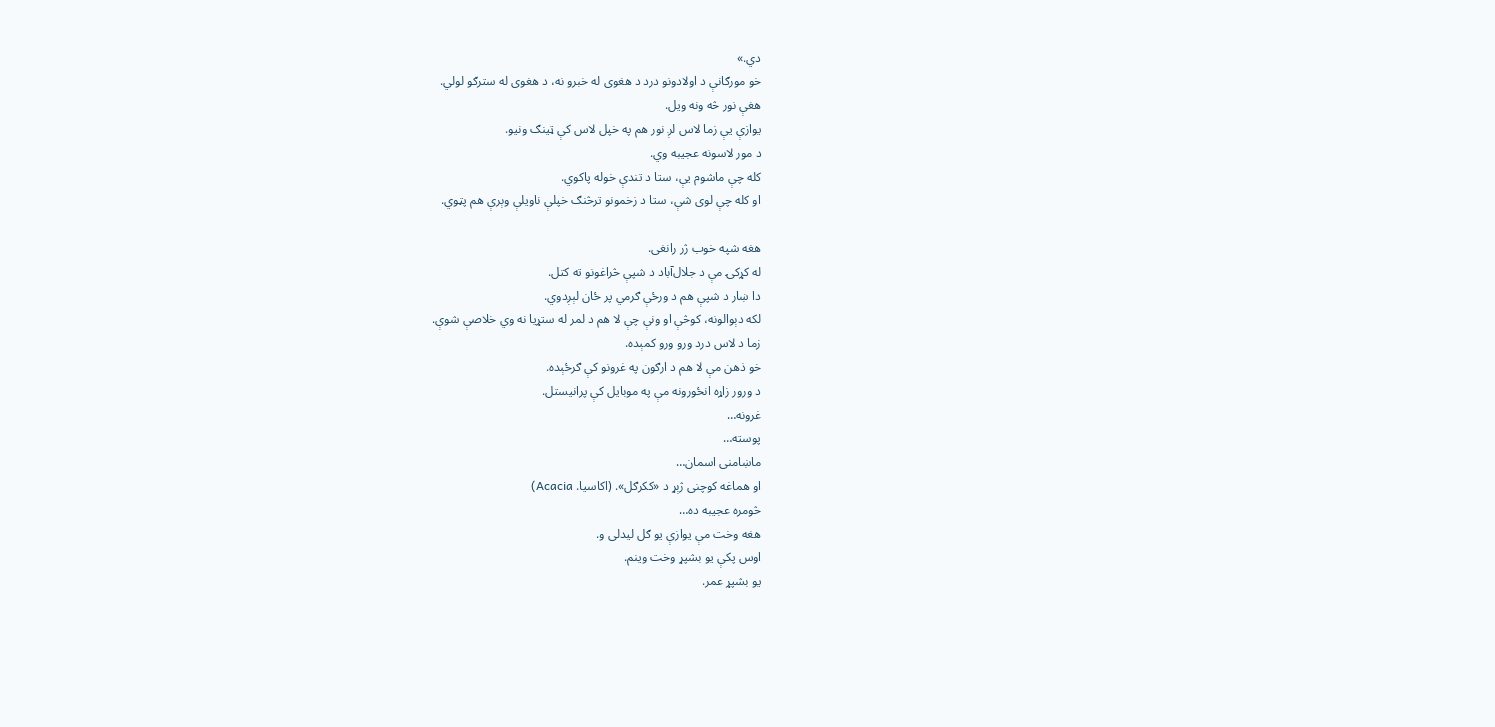دي.»
خو مورګانې د اولادونو درد د هغوی له خبرو نه، د هغوی له سترګو لولي.
هغې نور څه ونه ویل.
یوازې یې زما لاس لږ نور هم په خپل لاس کې ټینګ ونیو.
د مور لاسونه عجیبه وي.
کله چې ماشوم یې، ستا د تندې خوله پاکوي.
او کله چې لوی شې، ستا د زخمونو ترڅنګ خپلې ناویلې وېرې هم پټوي.

هغه شپه خوب ژر رانغی.
له کړکۍ مې د جلال‌آباد د شپې څراغونو ته کتل.
دا ښار د شپې هم د ورځې ګرمي پر ځان لېږدوي.
لکه دېوالونه، کوڅې او ونې چې لا هم د لمر له ستړیا نه وي خلاصې شوې.
زما د لاس درد ورو ورو کمېده.
خو ذهن مې لا هم د ارګون په غرونو کې ګرځېده.
د ورور زاړه انځورونه مې په موبایل کې پرانیستل.
غرونه…
پوسته…
ماښامنی اسمان…
او هماغه کوچنی ژېړ د «ککرګل». (اکاسیا. Acacia)
څومره عجیبه ده…
هغه وخت مې یوازې یو ګل لیدلی و.
اوس پکې یو بشپړ وخت وینم.
یو بشپړ عمر.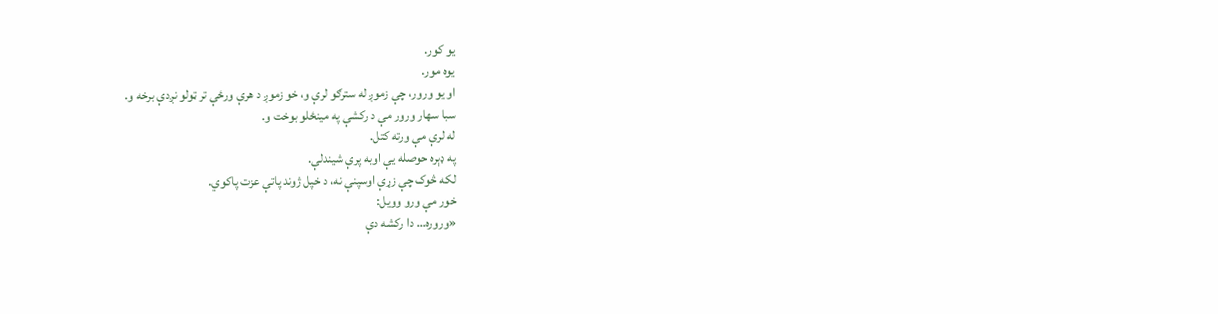یو کور.
یوه مور.
او یو ورور، چې زموږ له سترګو لرې و، خو زموږ د هرې ورځې تر ټولو نږدې برخه و.
سبا سهار ورور مې د رکشې په مینځلو بوخت و.
له لرې مې ورته کتل.
په ډېره حوصله یې اوبه پرې شیندلې.
لکه څوک چې زړې اوسپنې نه، د خپل ژوند پاتې عزت پاکوي.
خور مې ورو وویل:
«وروره… دا رکشه دې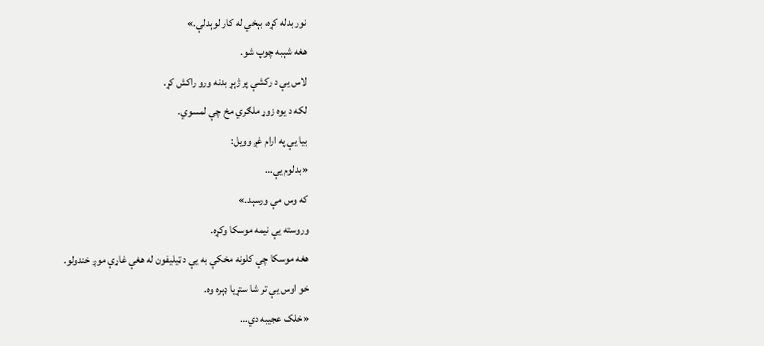نور بدله کړه، بېخي له کار لوېدلې.»
هغه شېبه چوپ شو.
لاس یې د رکشې پر ژېړ بدنه ورو راکش کړ.
لکه د یوه زوړ ملګري مخ چې لمسوي.
بیا یې په ارام غږ وویل:
«بدلوم یې…
که وس مې ورسېد.»
وروسته یې نیمه موسکا وکړه.
هغه موسکا چې کلونه مخکې به یې د ټیلیفون له هغې غاړې موږ خندولو.
خو اوس یې تر شا ستړیا ډېره وه.
«خلک عجیبه دي…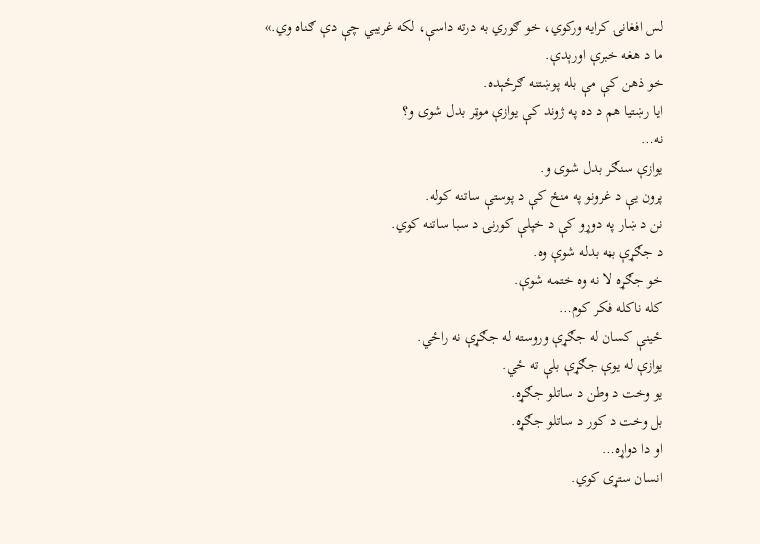لس افغانۍ کرايه ورکوي، خو ګوري به درته داسې، لکه غریبي چې دې ګناه وي.»
ما د هغه خبرې اورېدې.
خو ذهن کې مې بله پوښتنه ګرځېده.
ایا رښتیا هم د ده په ژوند کې یوازې موټر بدل شوی و؟
نه…
یوازې سنګر بدل شوی و.
پرون یې د غرونو په منځ کې د پوستې ساتنه کوله.
نن د ښار په دوړو کې د خپلې کورنۍ د سبا ساتنه کوي.
د جګړې بڼه بدله شوې وه.
خو جګړه لا نه وه ختمه شوې.
کله ناکله فکر کوم…
ځینې کسان له جګړې وروسته له جګړې نه راځي.
یوازې له یوې جګړې بلې ته ځي.
یو وخت د وطن د ساتلو جګړه.
بل وخت د کور د ساتلو جګړه.
او دا دواړه…
انسان ستړی کوي.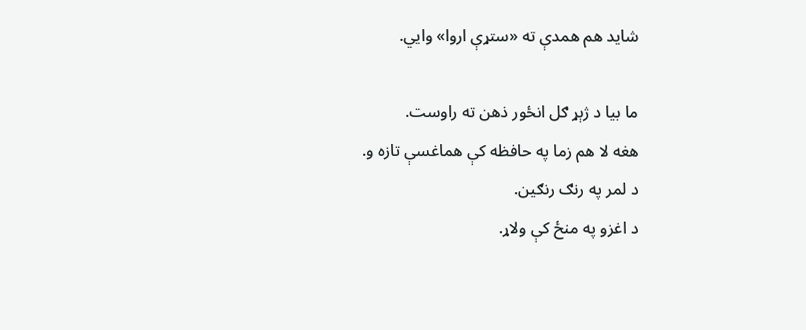شاید هم همدې ته «ستړې اروا» وایي.

ما بیا د ژېړ ګل انځور ذهن ته راوست.
هغه لا هم زما په حافظه کې هماغسې تازه و.
د لمر په رنګ رنګین.
د اغزو په منځ کې ولاړ.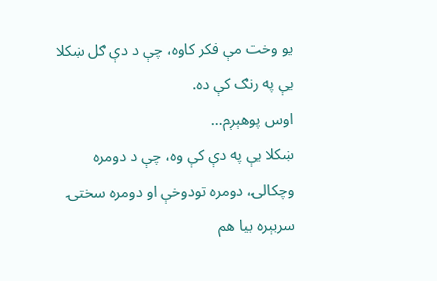یو وخت مې فکر کاوه، چې د دې ګل ښکلا یې په رنګ کې ده.
اوس پوهېږم…
ښکلا یې په دې کې وه، چې د دومره وچکالۍ، دومره تودوخې او دومره سختۍ سربېره بیا هم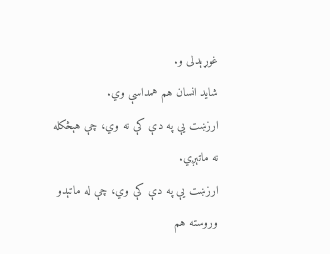غوړېدلی و.
شاید انسان هم همداسې وي.
ارزښت یې په دې کې نه وي، چې هېڅکله نه ماتېږي.
ارزښت یې په دې کې وي، چې له ماتېدو وروسته هم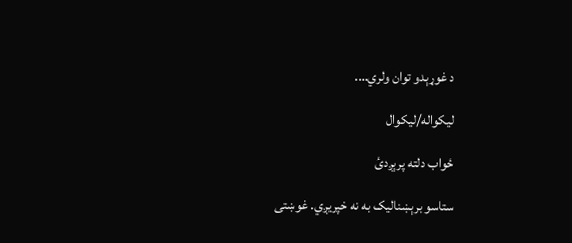د غوړېدو توان ولري….

لیکواله/لیکوال

ځواب دلته پرېږدئ

ستاسو برېښناليک به نه خپريږي. غوښتى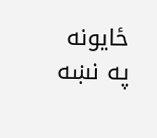ځایونه په نښه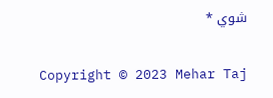شوي *

Copyright © 2023 Mehar Taj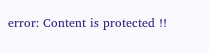error: Content is protected !!